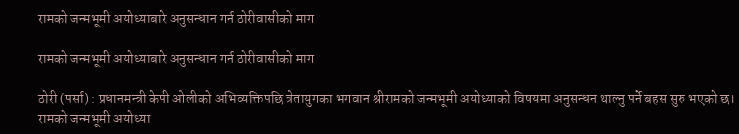रामको जन्मभूमी अयोध्याबारे अनुसन्धान गर्न ठोरीवासीको माग

रामको जन्मभूमी अयोध्याबारे अनुसन्धान गर्न ठोरीवासीको माग

ठोरी (पर्सा) : प्रधानमन्त्री केपी ओलीको अभिव्यक्तिपछि त्रेतायुगका भगवान श्रीरामको जन्मभूमी अयोध्याको विषयमा अनुसन्धन थाल्नु पर्ने बहस सुरु भएको छ। रामको जन्मभूमी अयोध्या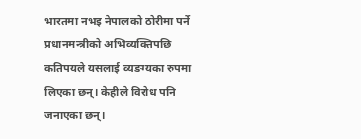भारतमा नभइ नेपालको ठोरीमा पर्ने प्रधानमन्त्रीको अभिव्यक्तिपछि कतिपयले यसलाई व्यङग्यका रुपमा लिएका छन्। केहीले विरोध पनि जनाएका छन्।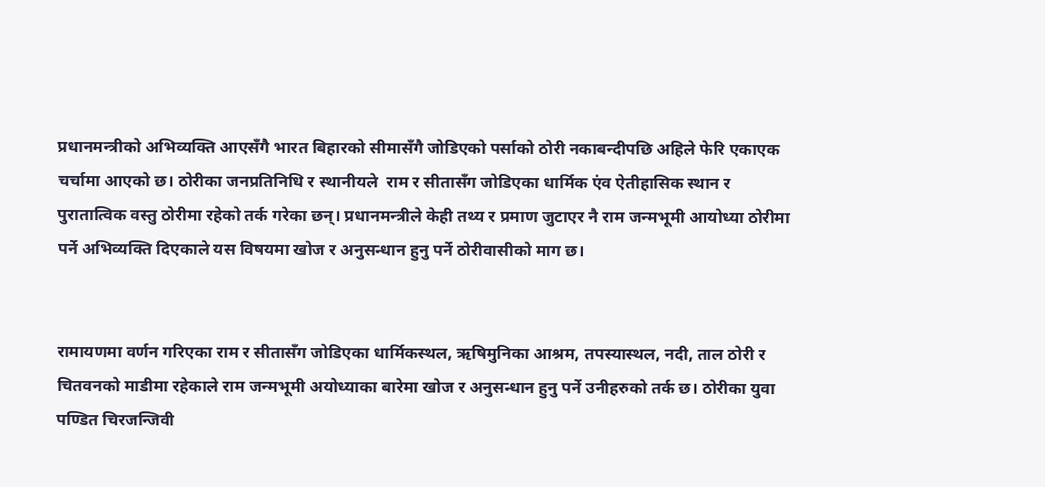प्रधानमन्त्रीको अभिव्यक्ति आएसँगै भारत बिहारको सीमासँगै जोडिएको पर्साको ठोरी नकाबन्दीपछि अहिले फेरि एकाएक चर्चामा आएको छ। ठोरीका जनप्रतिनिधि र स्थानीयले  राम र सीतासँग जोडिएका धार्मिक एंव ऐतीहासिक स्थान र पुरातात्विक वस्तु ठोरीमा रहेको तर्क गरेका छन्। प्रधानमन्त्रीले केही तथ्य र प्रमाण जुटाएर नै राम जन्मभूमी आयोध्या ठोरीमा पर्ने अभिव्यक्ति दिएकाले यस विषयमा खोज र अनुसन्धान हुनु पर्ने ठोरीवासीको माग छ।


रामायणमा वर्णन गरिएका राम र सीतासँग जोडिएका धार्मिकस्थल, ऋषिमुनिका आश्रम, तपस्यास्थल, नदी, ताल ठोरी र  चितवनको माडीमा रहेकाले राम जन्मभूमी अयोध्याका बारेमा खोज र अनुसन्धान हुनु पर्ने उनीहरुको तर्क छ। ठोरीका युवा पण्डित चिरजन्जिवी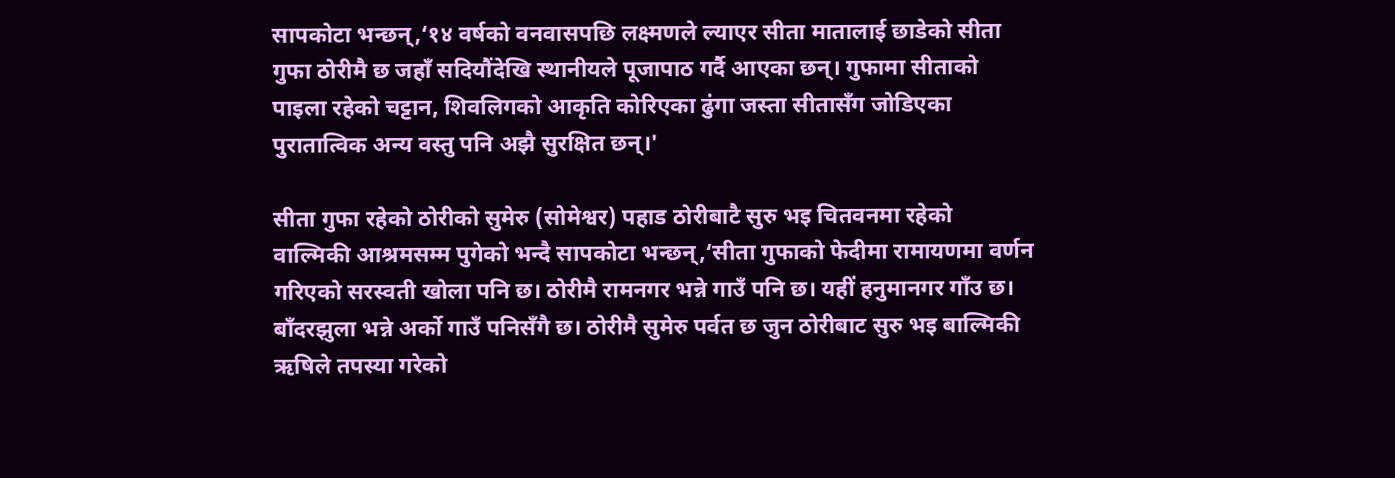सापकोटा भन्छन्,‘१४ वर्षको वनवासपछि लक्ष्मणले ल्याएर सीता मातालाई छाडेको सीता गुफा ठोरीमै छ जहाँ सदियौंदेखि स्थानीयले पूजापाठ गर्दै आएका छन्। गुफामा सीताको पाइला रहेको चट्टान, शिवलि‌गको आकृति कोरिएका ढुंगा जस्ता सीतासँग जोडिएका पुरातात्विक अन्य वस्तु पनि अझै सुरक्षित छन्।'

सीता गुफा रहेको ठोरीको सुमेरु (सोमेश्वर) पहाड ठोरीबाटै सुरु भइ चितवनमा रहेको वाल्मिकी आश्रमसम्म पुगेको भन्दै सापकोटा भन्छन्,‘सीता गुफाको फेदीमा रामायणमा वर्णन गरिएको सरस्वती खोला पनि छ। ठोरीमै रामनगर भन्ने गाउँ पनि छ। यहीं हनुमानगर गाँउ छ। बाँदरझुला भन्ने अर्को गाउँ पनिसँगै छ। ठोरीमै सुमेरु पर्वत छ जुन ठोरीबाट सुरु भइ बाल्मिकी ऋषिले तपस्या गरेको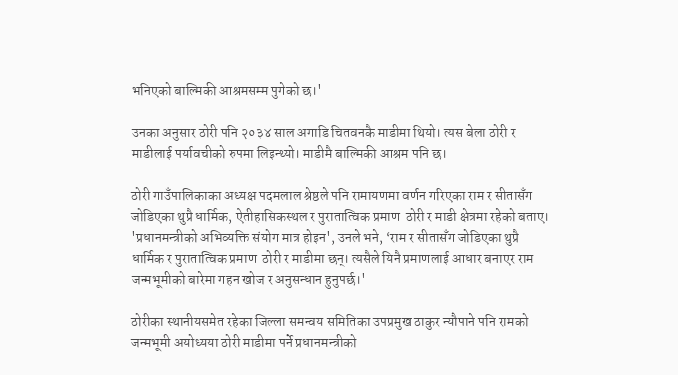भनिएको बाल्मिकी आश्रमसम्म पुगेको छ।'

उनका अनुसार ठोरी पनि २०३४ साल अगाडि चितवनकै माडीमा थियो। त्यस बेला ठोरी र माडीलाई पर्यावचीको रुपमा लिइन्थ्यो। माडीमै बाल्मिकी आश्रम पनि छ।

ठोरी गाउँपालिकाका अध्यक्ष पदमलाल श्रेष्ठले पनि रामायणमा वर्णन गरिएका राम र सीतासँग जोडिएका थुप्रै धार्मिक, ऐतीहासिकस्थल र पुरातात्विक प्रमाण  ठोरी र माडी क्षेत्रमा रहेको बताए। 'प्रधानमन्त्रीको अभिव्यक्ति संयोग मात्र होइन', उनले भने, ‘राम र सीतासँग जोडिएका थुप्रै धार्मिक र पुरातात्विक प्रमाण  ठोरी र माडीमा छन्। त्यसैले यिनै प्रमाणलाई आधार बनाएर राम जन्मभूमीको बारेमा गहन खोज र अनुसन्धान हुनुपर्छ।'

ठोरीका स्थानीयसमेत रहेका जिल्ला समन्वय समितिका उपप्रमुख ठाकुर न्यौपाने पनि रामको जन्मभूमी अयोध्यया ठोरी माडीमा पर्ने प्रधानमन्त्रीको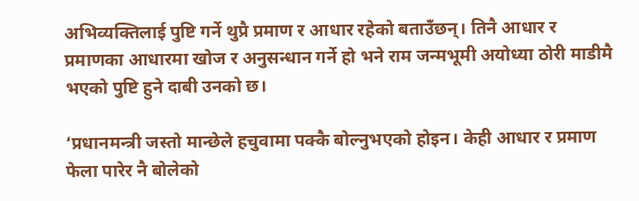अभिव्यक्तिलाई पुष्टि गर्ने थुप्रै प्रमाण र आधार रहेको बताउँछन्। तिनै आधार र प्रमाणका आधारमा खोज र अनुसन्धान गर्ने हो भने राम जन्मभूमी अयोध्या ठोरी माडीमै भएको पुष्टि हुने दाबी उनको छ।

‘प्रधानमन्त्री जस्तो मान्छेले हचुवामा पक्कै बोल्नुभएको होइन। केही आधार र प्रमाण फेला पारेर नै बोलेको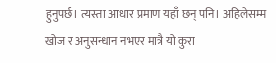हुनुपर्छ। त्यस्ता आधार प्रमाण यहाँ छन् पनि। अहिलेसम्म खोज र अनुसन्धान नभएर मात्रै यो कुरा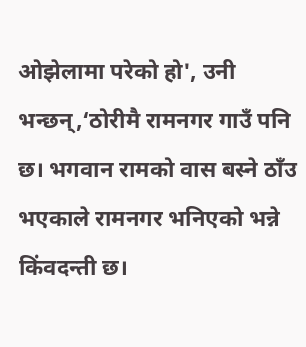ओझेलामा परेको हो', उनी भन्छन्,‘ठोरीमै रामनगर गाउँ पनि छ। भगवान रामको वास बस्ने ठाँउ भएकाले रामनगर भनिएको भन्ने किंवदन्ती छ।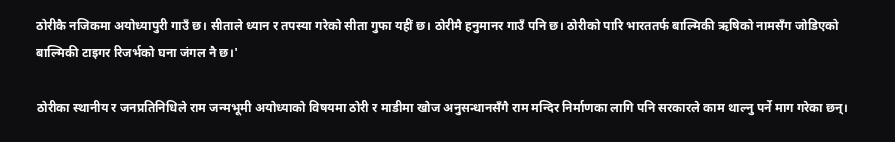ठोरीकै नजिकमा अयोध्यापुरी गाउँ छ। सीताले ध्यान र तपस्या गरेको सीता गुफा यहीं छ। ठोरीमै हनुमानर गाउँ पनि छ। ठोरीको पारि भारततर्फ बाल्मिकी ऋषिको नामसँग जोडिएको बाल्मिकी टाइगर रिजर्भको घना जंगल नै छ।'

ठोरीका स्थानीय र जनप्रतिनिधिले राम जन्मभूमी अयोध्याको विषयमा ठोरी र माडीमा खोज अनुसन्धानसँगै राम मन्दिर निर्माणका लागि पनि सरकारले काम थाल्नु पर्ने माग गरेका छन्।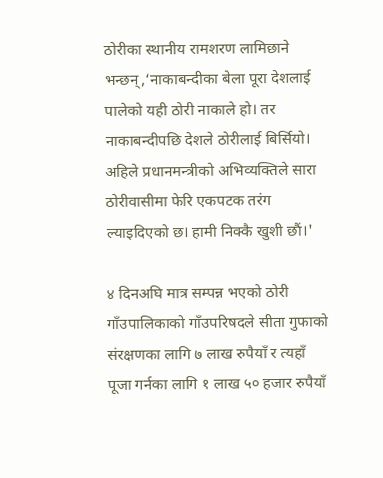ठोरीका स्थानीय रामशरण लामिछाने भन्छन्,‘नाकाबन्दीका बेला पूरा देशलाई पालेको यही ठोरी नाकाले हो। तर नाकाबन्दीपछि देशले ठोरीलाई बिर्सियो। अहिले प्रधानमन्त्रीको अभिव्यक्तिले सारा ठोरीवासीमा फेरि एकपटक तरंग ल्याइदिएको छ। हामी निक्कै खुशी छौं।'

४ दिनअघि मात्र सम्पन्न भएको ठोरी गाँउपालिकाको गाँउपरिषदले सीता गुफाको संरक्षणका लागि ७ लाख रुपैयाँ र त्यहाँ पूजा गर्नका लागि १ लाख ५० हजार रुपैयाँ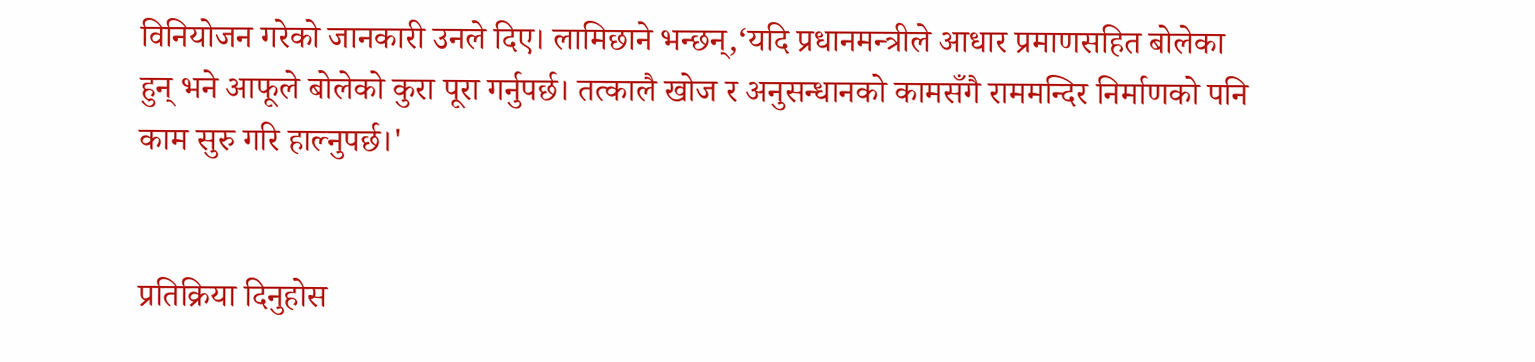विनियोजन गरेको जानकारी उनले दिए। लामिछाने भन्छन्,‘यदि प्रधानमन्त्रीले आधार प्रमाणसहित बोलेका हुन् भने आफूले बोलेको कुरा पूरा गर्नुपर्छ। तत्कालै खोज र अनुसन्धानको कामसँगै राममन्दिर निर्माणको पनि काम सुरु गरि हाल्नुपर्छ।'


प्रतिक्रिया दिनुहोस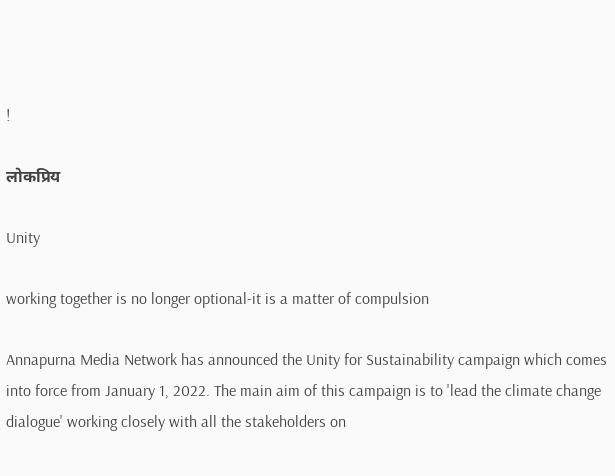!

लोकप्रिय

Unity

working together is no longer optional-it is a matter of compulsion

Annapurna Media Network has announced the Unity for Sustainability campaign which comes into force from January 1, 2022. The main aim of this campaign is to 'lead the climate change dialogue' working closely with all the stakeholders on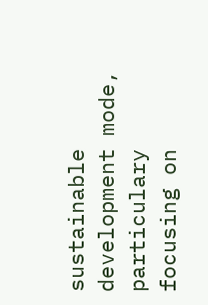sustainable development mode, particulary focusing on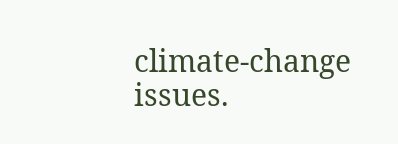climate-change issues.